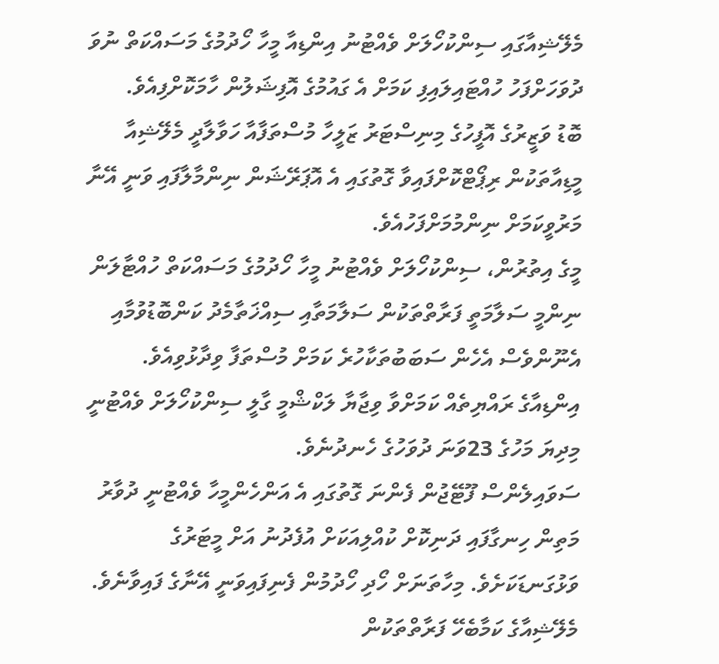މެލޭޝިއާގައި ސިންކުހޯލަށް ވެއްޓުނު އިންޑިއާ މީހާ ހޯދުމުގެ މަސައްކަތް ނުވަ ދުވަހަށްފަހު ހުއްޓައިލައިފި ކަމަށް އެ ގައުމުގެ އޮފިޝަލުން ހާމަކޮށްފިއެވެ.
ބޮޑު ވަޒީރުގެ އޮފީހުގެ މިނިސްޓަރު ޒަލީހާ މުސްތަފާއާ ހަވާލާދީ މެލޭޝިއާ މީޑިއާތަކުން ރިޕޯޓްކޮށްފައިވާ ގޮތުގައި އެ އޮޕަރޭޝަން ނިންމާލާފައި ވަނީ އޭނާ މަރުވީކަމަށް ނިންމުމަށްފަހުއެވެ.
މީގެ އިތުރުން، ސިންކުހޯލަށް ވެއްޓުނު މީހާ ހޯދުމުގެ މަސައްކަތް ހުއްޓާލަން ނިންމީ ސަލާމަތީ ފަރާތްތަކުން ސަލާމަތާއި ސިއްޚަތާމެދު ކަންބޮޑުވުމާއި އެނޫންވެސް އެހެން ސަބަބުތަކާހުރެ ކަމަށް މުސްތަފާ ވިދާޅުވިއެވެ.
އިންޑިއާގެ ރައްޔިތެއް ކަމަށްވާ ވިޖާޔާ ލަކްޝްމީ ގާލީ ސިންކުހޯލަށް ވެއްޓުނީ މިދިޔަ މަހުގެ 23ވަނަ ދުވަހުގެ ހެނދުނެވެ.
ސަވައިލެންސް ފޫޓޭޖުން ފެންނަ ގޮތުގައި އެ އަންހެންމީހާ ވެއްޓުނީ ދުވާރު މަތިން ހިނގާފައި ދަނިކޮށް ކުއްލިއަކަށް އުފެދުނު އަށް މީޓަރުގެ ވަޅުގަނޑަކަށެވެ. މިހާތަނަށް ހޯދި ހޯދުމުން ފެނިފައިވަނީ އޭނާގެ ފައިވާނެވެ.
މެލޭޝިއާގެ ކަމާބެހޭ ފަރާތްތަކުން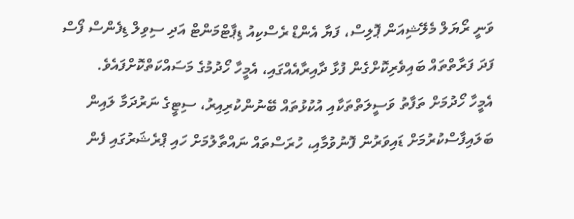ވަނީ ރޯޔަލް މެލޭޝިއަން ޕޮލިސް، ފަޔާ އެންޑް ރެސްކިއު ޑިޕާޓްމަންޓް އަދި ސިވިލް ޑިފެންސް ފޯސް ފަދަ ފަރާތްތައް ބައިވެރިކޮށްގެން ފުޅާ ދާއިރާއެއްގައި، އެމީހާ ހޯދުމުގެ މަސައްކަތްކޮށްފައެވެ.
އެމީހާ ހޯދުމަށް ތަފާތު ވަސީލަތްތަކާއި އުކުޅުތައް ބޭނުންކުރިއިރު، ސިޓީގެ ނަރުދަމާ ލައިން ބަލައިފާސްކުރުމަށް ޑައިވަރުން ފޮނުވުމާއި، ހުރަސްތައް ނައްތާލުމަށް ހައި ޕްރެޝަރުގައި ފެން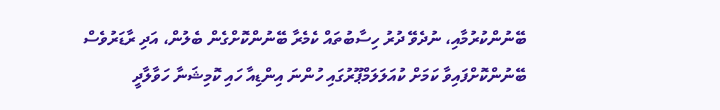ބޭނުންކުރުމާއި، ނުދެވޭ ދުރު ހިސާބުތައް ކެމެރާ ބޭނުންކޮށްގެން ބެލުން، އަދި ރާޑަރުވެސް ބޭނުންކޮށްފައިވާ ކަމަށް ކުއަލަލަމްޕޫރުގައި ހުންނަ އިންޑިއާ ހައި ކޮމިޝަނާ ހަވާލާދީ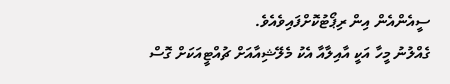ސީއެންއެން އިން ރިޕޯޓުކޮށްފައިވެއެވެ.
ގެއްލުނު މީހާ އަކީ އާއިލާއާ އެކު މެލޭޝިއާއަށް ޗުއްޓީއަކަށް ގޮސް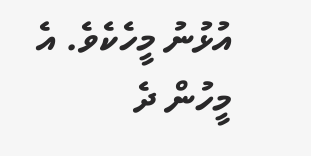އުޅުނު މީހެކެވެ. އެ މީހުން ދެ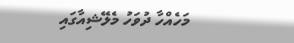މަހެއްހާ ދުވަހު މެލޭޝިއާގައި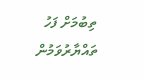ތިބުމަށް ފަހު ތައްޔާރުވަމުން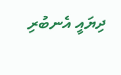ދިޔައީ އެނބުރި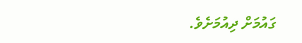ގައުމަށް ދިއުމަށެވެ.